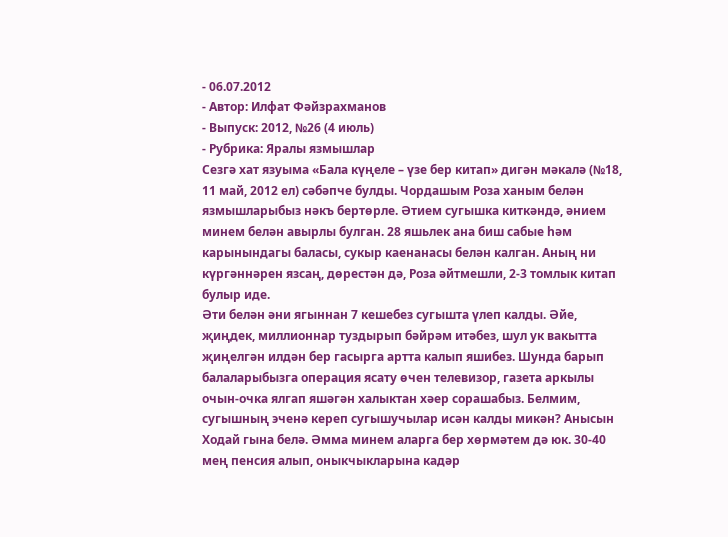- 06.07.2012
- Автор: Илфат Фәйзрахманов
- Выпуск: 2012, №26 (4 июль)
- Рубрика: Яралы язмышлар
Сезгә хат язуыма «Бала күңеле – үзе бер китап» дигән мәкалә (№18, 11 май, 2012 ел) сәбәпче булды. Чордашым Роза ханым белән язмышларыбыз нәкъ бертөрле. Әтием сугышка киткәндә, әнием минем белән авырлы булган. 28 яшьлек ана биш сабые һәм карынындагы баласы, сукыр каенанасы белән калган. Аның ни күргәннәрен язсаң, дөрестән дә, Роза әйтмешли, 2-3 томлык китап булыр иде.
Әти белән әни ягыннан 7 кешебез сугышта үлеп калды. Әйе, җиңдек, миллионнар туздырып бәйрәм итәбез, шул ук вакытта җиңелгән илдән бер гасырга артта калып яшибез. Шунда барып балаларыбызга операция ясату өчен телевизор, газета аркылы очын-очка ялгап яшәгән халыктан хәер сорашабыз. Белмим, сугышның эченә кереп сугышучылар исән калды микән? Анысын Ходай гына белә. Әмма минем аларга бер хөрмәтем дә юк. 30-40 мең пенсия алып, оныкчыкларына кадәр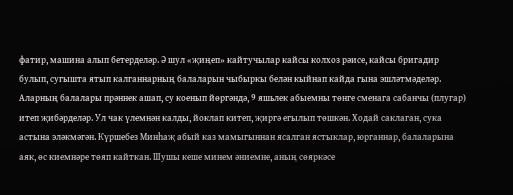фатир, машина алып бетерделәр. Ә шул «җиңеп» кайтучылар кайсы колхоз рәисе, кайсы бригадир булып, сугышта ятып калганнарның балаларын чыбыркы белән кыйнап кайда гына эшләтмәделәр. Аларның балалары прәннек ашап, су коенып йөргәндә, 9 яшьлек абыемны төнге сменага сабанчы (плугар) итеп җибәрделәр. Ул чак үлемнән калды, йоклап китеп, җиргә егылып төшкән. Ходай саклаган, сука астына эләкмәгән. Күршебез Минһаҗ абый каз мамыгыннан ясалган ястыклар, юрганнар, балаларына аяк, өс киемнәре төяп кайткан. Шушы кеше минем әниемне, аның сөяркәсе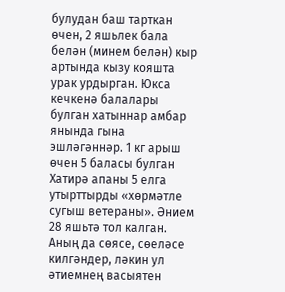булудан баш тарткан өчен, 2 яшьлек бала белән (минем белән) кыр артында кызу кояшта урак урдырган. Юкса кечкенә балалары булган хатыннар амбар янында гына эшләгәннәр. 1 кг арыш өчен 5 баласы булган Хатирә апаны 5 елга утырттырды «хөрмәтле сугыш ветераны». Әнием 28 яшьтә тол калган. Аның да сөясе, сөеләсе килгәндер, ләкин ул әтиемнең васыятен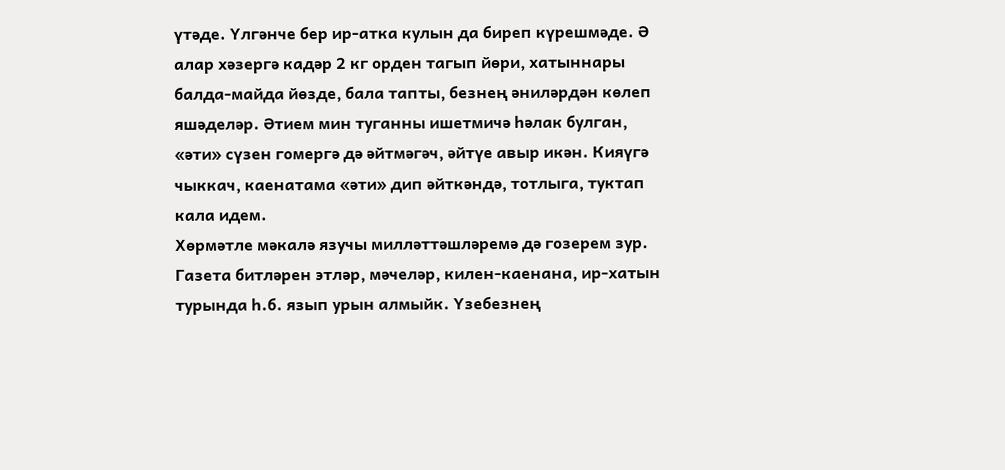үтәде. Үлгәнче бер ир-атка кулын да биреп күрешмәде. Ә алар хәзергә кадәр 2 кг орден тагып йөри, хатыннары балда-майда йөзде, бала тапты, безнең әниләрдән көлеп яшәделәр. Әтием мин туганны ишетмичә һәлак булган, «әти» сүзен гомергә дә әйтмәгәч, әйтүе авыр икән. Кияүгә чыккач, каенатама «әти» дип әйткәндә, тотлыга, туктап кала идем.
Хөрмәтле мәкалә язучы милләттәшләремә дә гозерем зур. Газета битләрен этләр, мәчеләр, килен-каенана, ир-хатын турында һ.б. язып урын алмыйк. Үзебезнең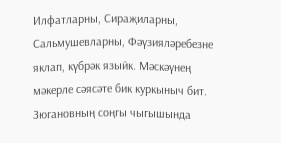Илфатларны, Сираҗиларны, Сальмушевларны, Фәүзияләребезне яклап, күбрәк языйк. Мәскәүнең мәкерле сәясәте бик куркыныч бит. Зюгановның соңгы чыгышында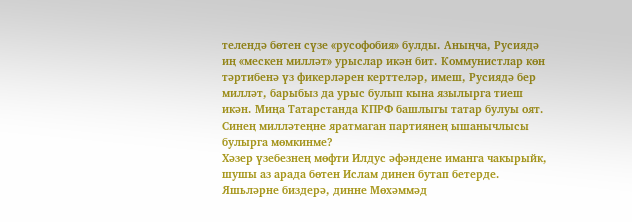телендә бөтен сүзе «русофобия» булды. Аныңча, Русиядә иң «мескен милләт» урыслар икән бит. Коммунистлар көн тәртибенә үз фикерләрен керттеләр, имеш, Русиядә бер милләт, барыбыз да урыс булып кына язылырга тиеш икән. Миңа Татарстанда КПРФ башлыгы татар булуы оят. Синең милләтеңне яратмаган партиянең ышанычлысы булырга мөмкинме?
Хәзер үзебезнең мөфти Илдус әфәндене иманга чакырыйк, шушы аз арада бөтен Ислам динен бутап бетерде. Яшьләрне биздерә, динне Мөхәммәд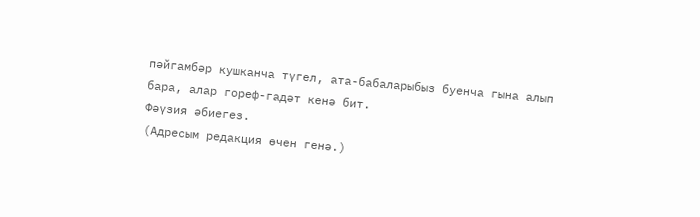пәйгамбәр кушканча түгел, ата-бабаларыбыз буенча гына алып бара, алар гореф-гадәт кенә бит.
Фәүзия әбиегез.
(Адресым редакция өчен генә.)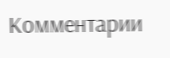Комментарии